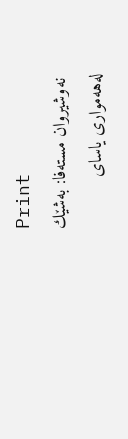Print
 نه‌وشیروان مسته‌فا: به‌شێك له‌هه‌مواری‌ یاسای‌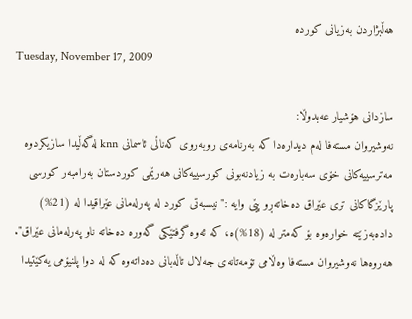هه‌ڵبژاردن به‌زیانی‌ كورده‌
Tuesday, November 17, 2009

سازدانی‌ هۆشیار عه‌بدوڵا:
نه‌وشیروان مسته‌فا له‌م دیداره‌دا كه‌ به‌رنامه‌ی‌ روبه‌روی‌ كه‌ناڵی ئاسمانی knn له‌گه‌ڵیدا سازیكردوه‌ مه‌ترسییه‌كانی خۆی سه‌باره‌ت به‌ زیادنه‌بونی كورسییه‌كانی هه‌رێمی كوردستان به‌رامبه‌ر كورسی پارێزگاكانی تری عێراق ده‌خاته‌ڕو پێی وایه‌ :" نیسبه‌تی كورد له‌ په‌رله‌مانی عێراقیدا له‌ (21%) داده‌به‌زێته‌ خواره‌وه‌ بۆ كه‌متر له‌ (18%)ه‌، كه‌ ئه‌وه‌ گرفتێكی گه‌وره‌ ده‌خاته‌ ناو په‌رله‌مانی عێراق". هه‌روه‌ها نه‌وشیروان مسته‌فا وه‌ڵامی تۆمه‌تانه‌ی‌ جه‌لال تاڵه‌بانی ده‌داته‌وه‌ كه‌ له‌ دوا پلنیۆمی یه‌كێتیدا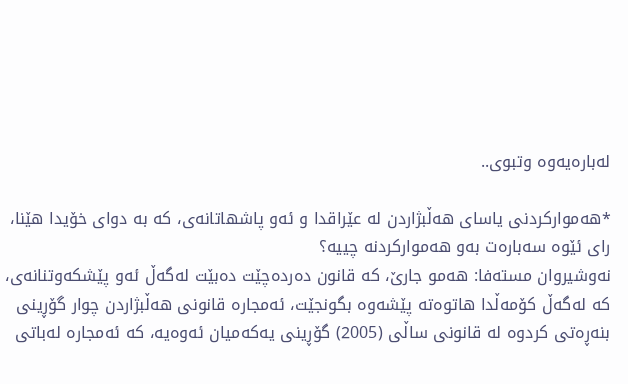له‌باره‌یه‌وه‌ وتبوی‌..

*هه‌مواركردنی یاسای هه‌ڵبژاردن له‌ عێراقدا و ئه‌و پاشهاتانه‌ی، كه‌ به‌ دوای خۆیدا هێنا، رای ئێوه‌ سه‌باره‌ت به‌و هه‌مواركردنه‌ چییه‌؟
نه‌وشیروان مسته‌فا: هه‌مو جارێ‌، كه‌ قانون ده‌رده‌چێت ده‌بێت له‌گه‌ڵ‌ ئه‌و پێشكه‌وتنانه‌ی، كه‌ له‌گه‌ڵ‌ كۆمه‌ڵدا هاتوه‌ته‌ پێشه‌وه‌ بگونجێت، ئه‌مجاره‌ قانونی هه‌ڵبژاردن چوار گۆڕینی بنه‌ڕه‌تی كردوه‌ له‌ قانونی ساڵی (2005) گۆڕینی یه‌كه‌میان ئه‌وه‌یه‌، كه‌ ئه‌مجاره‌ له‌باتی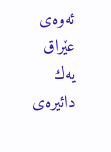ئه‌وه‌ی عێراق یه‌ك دائیره‌ی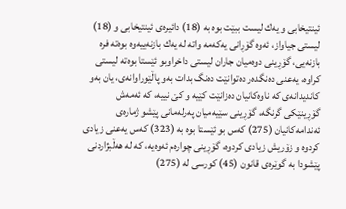ئینتیخابی ‌و یه‌ك لیست ببێت بوه‌ به‌ (18) دائیره‌ی ئینتیخابی ‌و (18) لیستی جیاواز، ئه‌وه‌ گۆڕانی یه‌كه‌مه‌ واته‌ له‌ یه‌ك بازنه‌ییه‌وه‌ بوه‌ته‌ فره‌ بازنه‌یی، گۆڕینی دوه‌میان جاران لیستی داخراوبو ئێستا بوه‌ته‌ لیستی كراوه‌، یه‌عنی ده‌نگده‌ر ده‌توانێت ده‌نگ بدات به‌و پاڵێوراوانه‌ی، یان به‌و كاندیدانه‌ی كه‌ ناوه‌كانیان ده‌زانێت كێیه‌ و كێ‌ نییه‌، كه‌ ئه‌مه‌ش گۆڕینێكی گرنگه‌، گۆڕینی سێیه‌میان په‌رله‌مانی پێشو ژماره‌ی ئه‌ندامه‌كانیان (275) كه‌س بو ئێستا بوه‌ به‌ (323) كه‌س یه‌عنی زیادی كردوه‌ ‌و زۆریش زیادی كردوه‌، گۆڕینی چواره‌م ئه‌وه‌یه‌، كه‌ له‌ هه‌ڵبژاردنی پێشودا به‌ گوێره‌ی قانون (45) كورسی له‌ (275)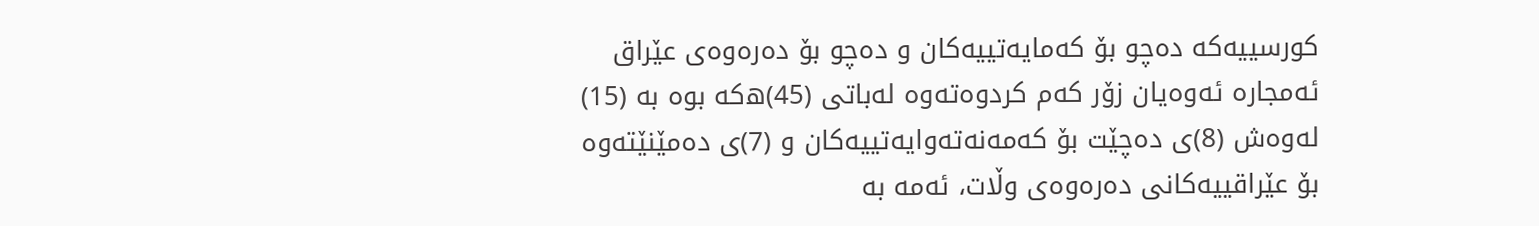كورسییه‌كه‌ ده‌چو بۆ كه‌مایه‌تییه‌كان ‌و ده‌چو بۆ ده‌ره‌وه‌ی عێراق ئه‌مجاره‌ ئه‌وه‌یان زۆر كه‌م كردوه‌ته‌وه‌ له‌باتی (45)ه‌كه‌ بوه‌ به‌ (15) له‌وه‌ش (8)ی ده‌چێت بۆ كه‌مه‌نه‌ته‌وایه‌تییه‌كان ‌و (7)ی‌ ده‌مێنێته‌وه‌ بۆ عێراقییه‌كانی ده‌ره‌وه‌ی وڵات، ئه‌مه‌ به‌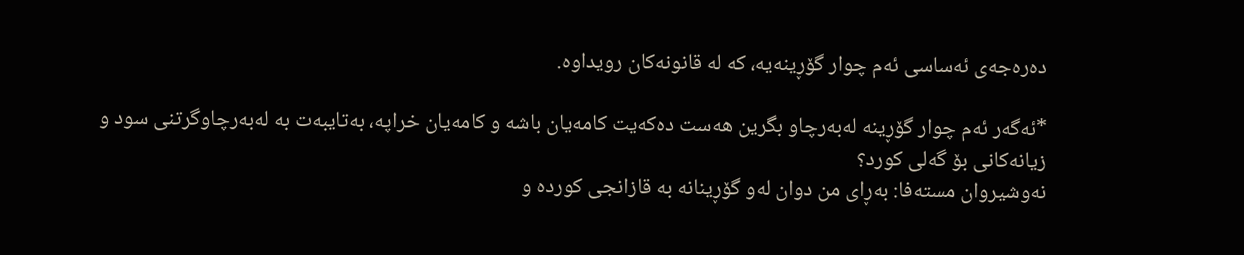ده‌ره‌جه‌ی ئه‌ساسی ئه‌م چوار گۆڕینه‌یه‌، كه‌ له‌ قانونه‌كان رویداوه‌.

*ئه‌گه‌ر ئه‌م چوار گۆڕینه‌ له‌به‌رچاو بگرین هه‌ست ده‌كه‌یت كامه‌یان باشه‌ و كامه‌یان خراپه‌، به‌تایبه‌ت به‌ له‌به‌رچاوگرتنی سود و زیانه‌كانی بۆ گه‌لی كورد؟
نه‌وشیروان مسته‌فا: به‌ڕای من دوان له‌و گۆڕینانه‌ به‌ قازانجی كورده‌ و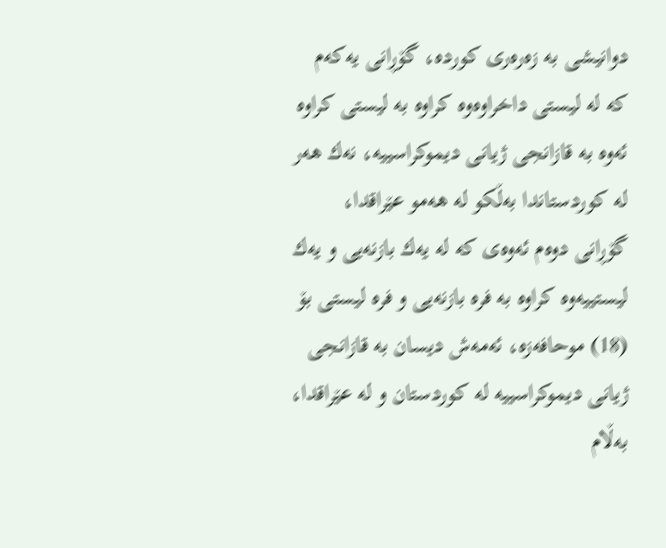دوانیشی به‌ زه‌ره‌ری كورده‌، گۆڕانی یه‌كه‌م كه‌ له‌ لیستی داخراوه‌وه‌ كراوه‌ به‌ لیستی كراوه‌ ئه‌وه‌ به‌ قازانجی ژیانی دیموكراسییه‌، نه‌ك هه‌ر له‌ كوردستاندا به‌ڵكو له‌ هه‌مو عێراقدا، گۆڕانی دوه‌م ئه‌وه‌ی كه‌ له‌ یه‌ك بازنه‌یی ‌و یه‌ك لیستییه‌وه‌ كراوه‌ به‌ فره‌ بازنه‌یی ‌و فره‌ لیستی بۆ (18) موحافه‌زه‌، ئه‌مه‌ش دیسان به‌ قازانجی ژیانی دیموكراسییه‌ له‌ كوردستان ‌و له‌ عێراقدا، به‌ڵام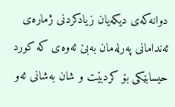دوانه‌كه‌ی دیكه‌یان زیادكردنی ژماره‌ی ئه‌ندامانی په‌رله‌مان به‌بێ‌ ئه‌وه‌ی كه‌ كورد حیسابێكی بۆ كردبێت ‌و شان به‌شانی ئه‌و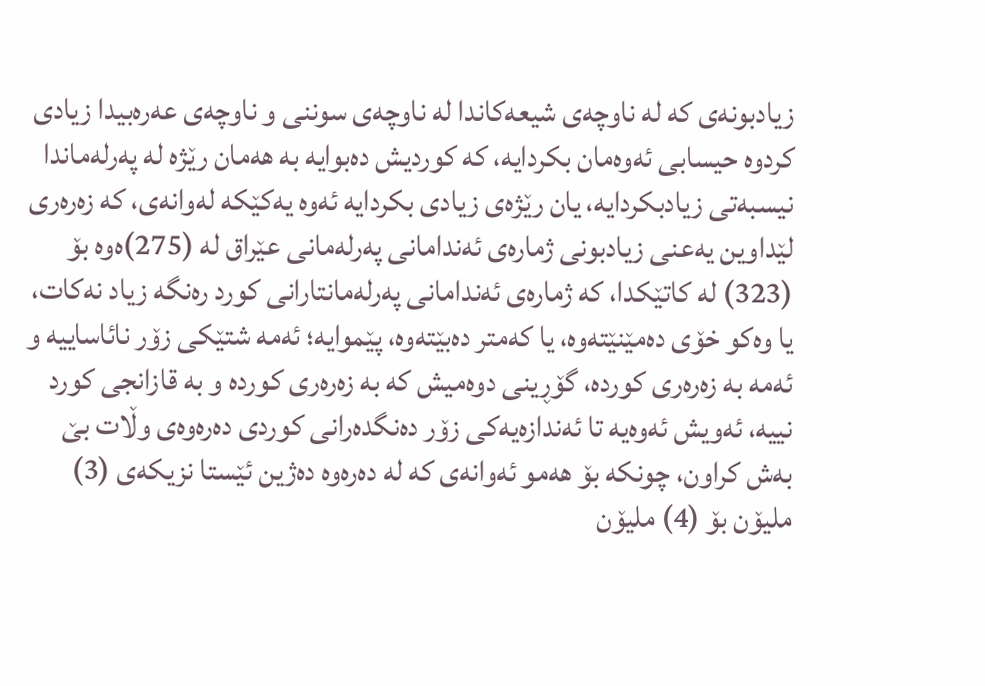زیادبونه‌ی كه‌ له‌ ناوچه‌ی شیعه‌كاندا له‌ ناوچه‌ی سوننی ‌و ناوچه‌ی‌ عه‌ره‌بیدا زیادی كردوه‌ حیسابی ئه‌وه‌مان بكردایه‌، كه‌ كوردیش ده‌بوایه‌ به‌ هه‌مان رێژه‌ له‌ په‌رله‌ماندا نیسبه‌تی زیادبكردایه‌، یان رێژه‌ی زیادی بكردایه‌ ئه‌وه‌ یه‌كێكه‌ له‌وانه‌ی، كه‌ زه‌ره‌ری لێداوین یه‌عنی زیادبونی ژماره‌ی ئه‌ندامانی په‌رله‌مانی عێراق له‌ (275)ه‌وه‌ بۆ (323) له‌ كاتێكدا، كه‌ ژماره‌ی ئه‌ندامانی په‌رله‌مانتارانی كورد ره‌نگه‌ زیاد نه‌كات، یا وه‌كو خۆی ده‌مێنێته‌وه‌، یا كه‌متر ده‌بێته‌وه‌، پێموایه‌؛ ئه‌مه‌ شتێكی زۆر نائاساییه‌ و ئه‌مه‌ به‌ زه‌ره‌ری كورده‌، گۆڕینی دوه‌میش كه‌ به‌ زه‌ره‌ری كورده‌ و به‌ قازانجی كورد نییه‌، ئه‌ویش ئه‌وه‌یه‌ تا ئه‌ندازه‌یه‌كی زۆر ده‌نگده‌رانی كوردی ده‌ره‌وه‌ی وڵات بێ‌ به‌ش كراون، چونكه‌ بۆ هه‌مو ئه‌وانه‌ی كه‌ له‌ ده‌ره‌وه‌ ده‌ژین ئێستا نزیكه‌ی (3) ملیۆن بۆ (4) ملیۆن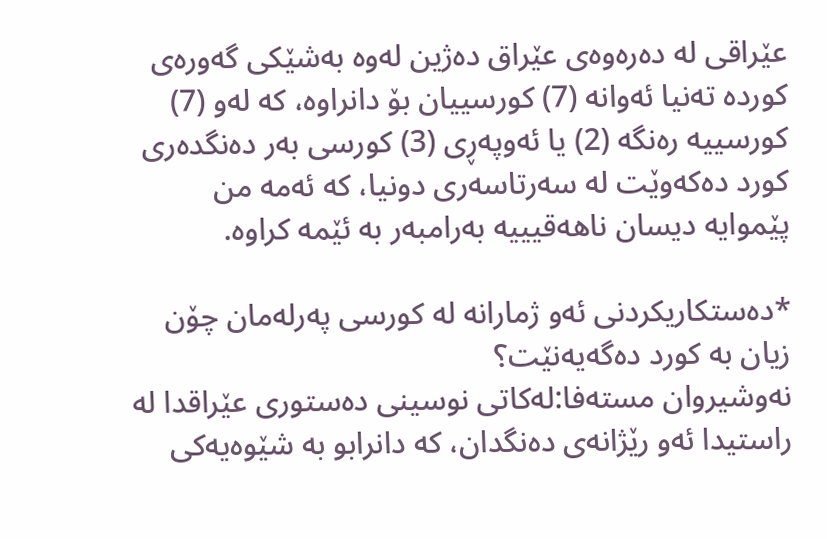عێراقی له‌ ده‌ره‌وه‌ی عێراق ده‌ژین له‌وه‌ به‌شێكی گه‌وره‌ی كورده‌ ته‌نیا ئه‌وانه‌ (7) كورسییان بۆ دانراوه‌، كه‌ له‌و (7) كورسییه‌ ره‌نگه‌ (2) یا ئه‌وپه‌ڕی (3) كورسی به‌ر ده‌نگده‌ری كورد ده‌كه‌وێت له‌ سه‌رتاسه‌ری دونیا، كه‌ ئه‌مه‌ من پێموایه‌ دیسان ناهه‌قیییه‌ به‌رامبه‌ر به‌ ئێمه‌ كراوه‌.

*ده‌ستكاریكردنی ئه‌و ژمارانه‌ له‌ كورسی په‌رله‌مان چۆن زیان به‌ كورد ده‌گه‌یه‌نێت؟
نه‌وشیروان مسته‌فا:له‌كاتی نوسینی ده‌ستوری عێراقدا له‌ راستیدا ئه‌و رێژانه‌ی ده‌نگدان، كه‌ دانرابو به‌ شێوه‌یه‌كی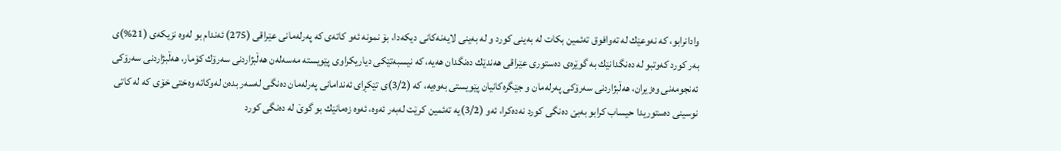وادانرابو، كه‌ نه‌وعێك له‌ ته‌وافوق ته‌ئمین بكات له‌ به‌ینی كورد و له‌ به‌ینی لایه‌نه‌كانی دیكه‌دا، بۆ نمونه‌ ئه‌و كاته‌ی كه‌ په‌رله‌مانی عێراقی (275) ئه‌ندام بو له‌وه‌ نزیكه‌ی (21%)ی به‌ر كورد كه‌وتبو له‌ ده‌نگدانێك به‌ گوێره‌ی ده‌ستوری عێراقی هه‌ندێك ده‌نگدان هه‌یه‌، كه‌ نیسبه‌تێكی دیاریكراوی پێویسته‌ مه‌سه‌له‌ن هه‌ڵبژاردنی سه‌رۆك كۆمار، هه‌ڵبژاردنی سه‌رۆكی ئه‌نجومه‌نی وه‌زیران، هه‌ڵبژاردنی سه‌رۆكی په‌رله‌مان ‌و جێگره‌كانیان پێویستی به‌وه‌یه‌، كه‌ (3/2)ی تێكڕای ئه‌ندامانی په‌رله‌مان ده‌نگی له‌سه‌ر بده‌ن له‌وكاته‌ وه‌ختی خۆی كه‌ له‌ كاتی نوسینی ده‌ستوریدا حیساب كرابو به‌بێ‌ ده‌نگی كورد نه‌ده‌كرا، ئه‌و (3/2)یه‌ ته‌ئمین كرێت له‌به‌ر ئه‌وه‌، ئه‌وه‌ زه‌مانێك بو گوێ‌ له‌ ده‌نگی كورد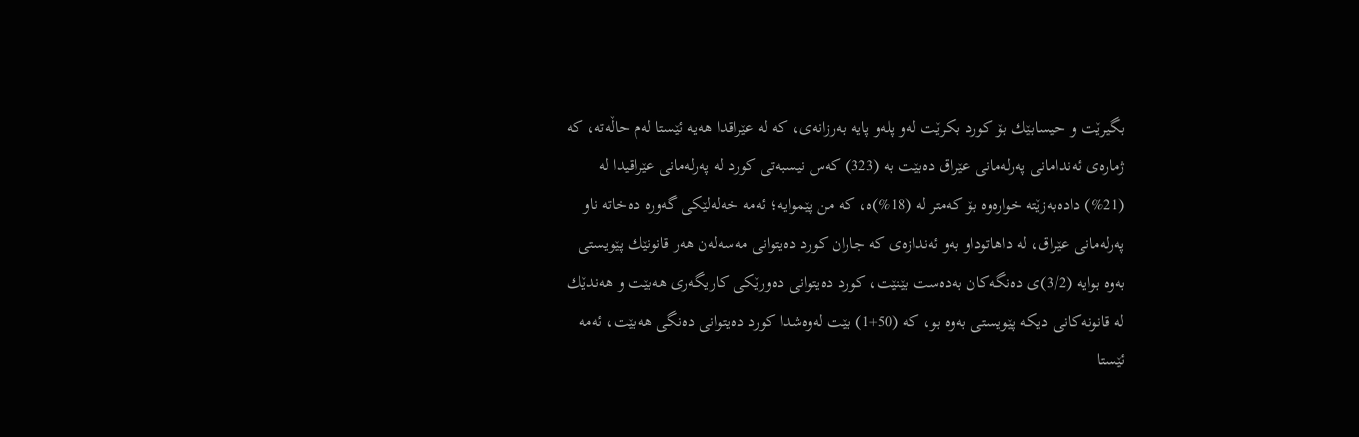بگیرێت ‌و حیسابێك بۆ كورد بكرێت له‌و پله‌و پایه‌ به‌رزانه‌ی، كه‌ له‌ عێراقدا هه‌یه‌ ئێستا له‌م حاڵه‌ته‌، كه‌ ژماره‌ی ئه‌ندامانی په‌رله‌مانی عێراق ده‌بێت به‌ (323) كه‌س نیسبه‌تی كورد له‌ په‌رله‌مانی عێراقیدا له‌ (21%) داده‌به‌زێته‌ خواره‌وه‌ بۆ كه‌متر له‌ (18%)ه‌، كه‌ من پێموایه‌؛ ئه‌مه‌ خه‌له‌لێكی گه‌وره‌ ده‌خاته‌ ناو په‌رله‌مانی عێراق، له‌ داهاتوداو به‌و ئه‌ندازه‌ی كه‌ جاران كورد ده‌یتوانی مه‌سه‌له‌ن هه‌ر قانونێك پێویستی به‌وه‌ بوایه‌ (3/2)ی ده‌نگه‌كان به‌ده‌ست بێنێت، كورد ده‌یتوانی ده‌ورێكی‌ كاریگه‌ری هه‌بێت ‌و هه‌ندێك له‌ قانونه‌كانی‌ دیكه‌ پێویستی به‌وه‌ بو، كه‌ (50+1) بێت له‌وه‌شدا كورد ده‌یتوانی ده‌نگی‌ هه‌بێت، ئه‌مه‌ ئێستا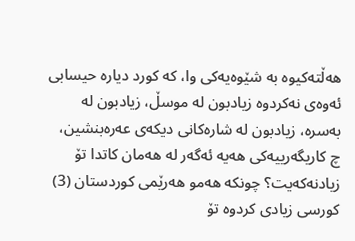هه‌ڵته‌كیوه‌ به‌ شێوه‌یه‌كی وا، كه‌ كورد دیاره‌ حیسابی ئه‌وه‌ی نه‌كردوه‌ زیادبون له‌ موسڵ‌، زیادبون له‌ به‌سره‌، زیادبون له‌ شاره‌كانی دیكه‌ی عه‌ره‌بنشین، چ كاریگه‌رییه‌كی هه‌یه‌ ئه‌گه‌ر له‌ هه‌مان كاتدا تۆ زیادنه‌كه‌یت؟ چونكه‌ هه‌مو هه‌رێمی كوردستان (3) كورسی زیادی كردوه‌ تۆ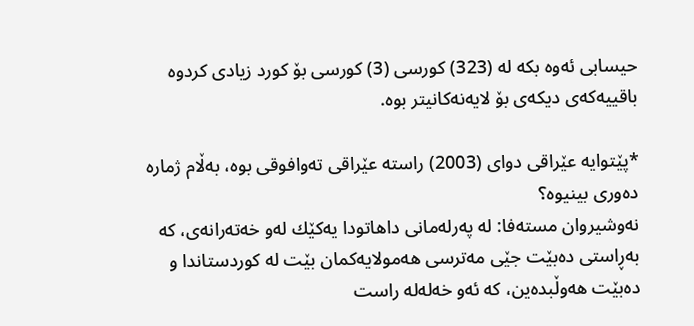حیسابی ئه‌وه‌ بكه‌ له‌ (323) كورسی (3) كورسی بۆ كورد زیادی كردوه‌ باقییه‌كه‌ی دیكه‌ی بۆ لایه‌نه‌كانیتر بوه‌.

*پێتوایه‌ عێراقی دوای (2003) راسته‌ عێراقی ته‌وافوقی بوه‌، به‌ڵام ژماره‌ ده‌وری بینیوه‌؟
نه‌وشیروان مسته‌فا: له‌ په‌رله‌مانی داهاتودا یه‌كێك له‌و خه‌ته‌رانه‌ی، كه‌ به‌ڕاستی ده‌بێت جێی مه‌ترسی هه‌مولایه‌كمان بێت له‌ كوردستاندا و ده‌بێت هه‌وڵبده‌ین، كه‌ ئه‌و خه‌له‌له‌ راست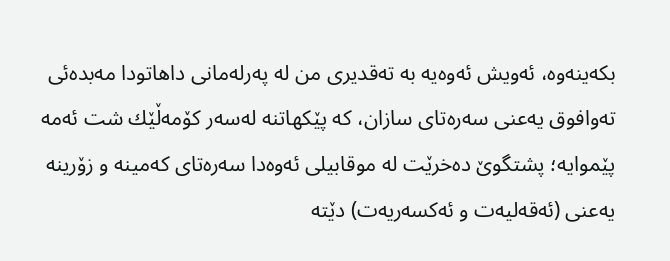بكه‌ینه‌وه‌، ئه‌ویش ئه‌وه‌یه‌ به‌ ته‌قدیری من له‌ په‌رله‌مانی داهاتودا مه‌بده‌ئی ته‌وافوق یه‌عنی سه‌ره‌تای سازان، كه‌ پێكهاتنه‌ له‌سه‌ر كۆمه‌ڵێك شت ئه‌مه‌ پێموایه‌؛ پشتگوێ‌ ده‌خرێت له‌ موقابیلی ئه‌وه‌دا سه‌ره‌تای كه‌مینه‌ و زۆرینه‌ یه‌عنی (ئه‌قه‌لیه‌ت ‌و ئه‌كسه‌ریه‌ت) دێته‌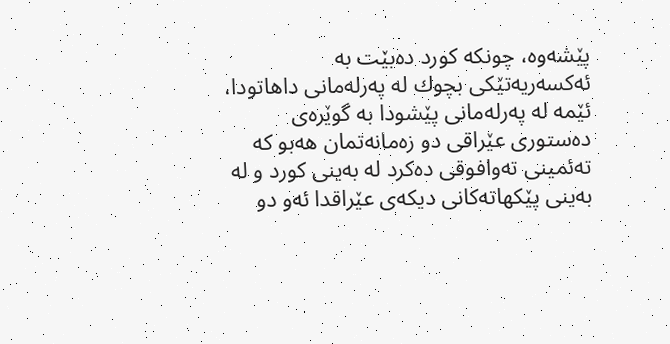پێشه‌وه‌، چونكه‌ كورد ده‌بێت به‌ ئه‌كسه‌ریه‌تێكی بچوك له‌ په‌رله‌مانی داهاتودا، ئێمه‌ له‌ په‌رله‌مانی پێشودا به‌ گوێره‌ی ده‌ستوری عێراقی دو زه‌مانه‌تمان هه‌بو كه‌ ته‌ئمینی ته‌وافوقی ده‌كرد له‌ به‌ینی كورد و له‌ به‌ینی پێكهاته‌كانی دیكه‌ی عێراقدا ئه‌و دو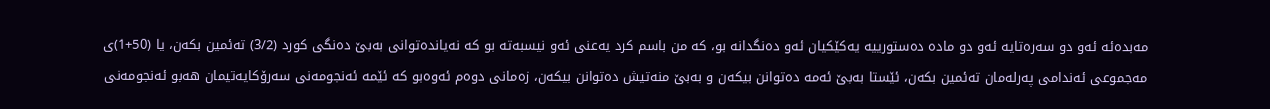مه‌بده‌ئه‌ ئه‌و دو سه‌ره‌تایه‌ ئه‌و دو ماده‌ ده‌ستورییه‌ یه‌كێكیان ئه‌و ده‌نگدانه‌ بو، كه‌ من باسم كرد یه‌عنی ئه‌و نیسبه‌ته‌ بو كه‌ نه‌یانده‌توانی به‌بێ‌ ده‌نگی كورد (3/2) ته‌ئمین بكه‌ن، یا (50+1)ی‌ مه‌جموعی‌ ئه‌ندامی په‌رله‌مان ته‌ئمین بكه‌ن، ئێستا به‌بێ‌ ئه‌مه‌ ده‌توانن بیكه‌ن ‌و به‌بێ‌ منه‌تیش ده‌توانن بیكه‌ن، زه‌مانی دوه‌م ئه‌وه‌بو كه‌ ئێمه‌ ئه‌نجومه‌نی سه‌رۆكایه‌تیمان هه‌بو ئه‌نجومه‌نی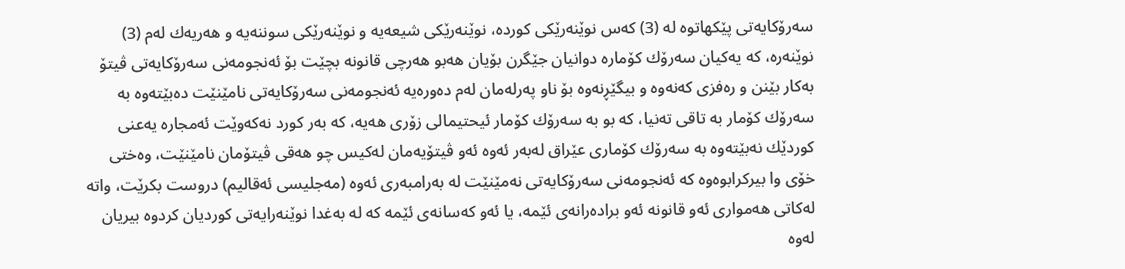سه‌رۆكایه‌تی پێكهاتوه‌ له‌ (3) كه‌س نوێنه‌رێكی كورده‌، نوێنه‌رێكی شیعه‌یه‌ و نوێنه‌رێكی سوننه‌یه‌ و هه‌ریه‌ك له‌م (3) نوێنه‌ره‌، كه‌ یه‌كیان سه‌رۆك كۆماره‌ دوانیان جێگرن بۆیان هه‌بو هه‌رچی قانونه‌ بچێت بۆ ئه‌نجومه‌نی سه‌رۆكایه‌تی ڤیتۆ به‌كار بێنن ‌و ره‌فزی كه‌نه‌وه‌ ‌و بیگێڕنه‌وه‌ بۆ ناو په‌رله‌مان له‌م ده‌وره‌یه‌ ئه‌نجومه‌نی سه‌رۆكایه‌تی نامێنێت ده‌بێته‌وه‌ به‌ سه‌رۆك كۆمار به‌ تاقی ته‌نیا، كه‌ بو به‌ سه‌رۆك كۆمار ئیحتیمالی زۆری هه‌یه‌، كه‌ به‌ر كورد نه‌كه‌وێت ئه‌مجاره‌ یه‌عنی كوردێك نه‌بێته‌وه‌ به‌ سه‌رۆك كۆماری عێراق له‌به‌ر ئه‌وه‌ ئه‌و ڤیتۆیه‌مان له‌كیس چو هه‌قی ڤیتۆمان نامێنێت، وه‌ختی خۆی وا بیركرابوه‌وه‌ كه‌ ئه‌نجومه‌نی سه‌رۆكایه‌تی نه‌مێنێت له‌ به‌رامبه‌ری ئه‌وه‌ (مه‌جلیسی ئه‌قالیم) دروست بكرێت، واته‌ له‌كاتی هه‌مواری ئه‌و قانونه‌ ئه‌و براده‌رانه‌ی ئێمه‌، یا ئه‌و كه‌سانه‌ی ئێمه‌ كه‌ له‌ به‌غدا نوێنه‌رایه‌تی كوردیان كردوه‌ بیریان له‌وه‌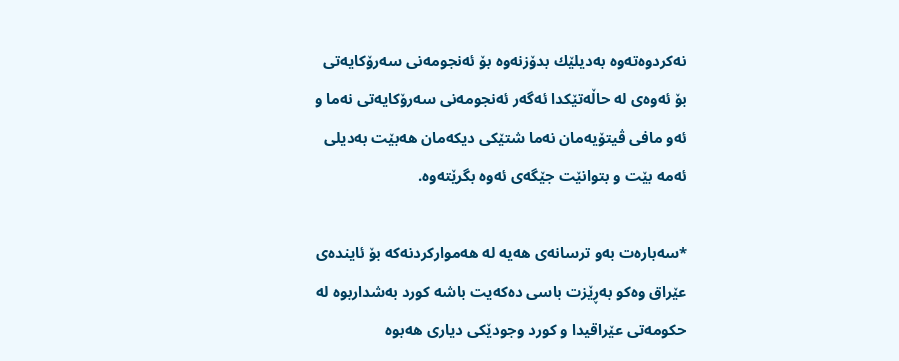نه‌كردوه‌ته‌وه‌ به‌دیلێك بدۆزنه‌وه‌ بۆ ئه‌نجومه‌نی سه‌رۆكایه‌تی بۆ ئه‌وه‌ی له‌ حاڵه‌تێكدا ئه‌گه‌ر ئه‌نجومه‌نی سه‌رۆكایه‌تی نه‌ما و ئه‌و مافی ڤیتۆیه‌مان نه‌ما شتێكی دیكه‌مان هه‌بێت به‌دیلی ئه‌مه‌ بێت ‌و بتوانێت جێگه‌ی ئه‌وه‌ بگرێته‌وه‌.

*سه‌باره‌ت به‌و ترسانه‌ی هه‌یه‌ له‌ هه‌مواركردنه‌كه‌ بۆ ئاینده‌ی عێراق وه‌كو به‌ڕێزت باسی ده‌كه‌یت باشه‌ كورد به‌شداربوه‌ له‌ حكومه‌تی عێراقیدا و كورد وجودێكی دیاری هه‌بوه‌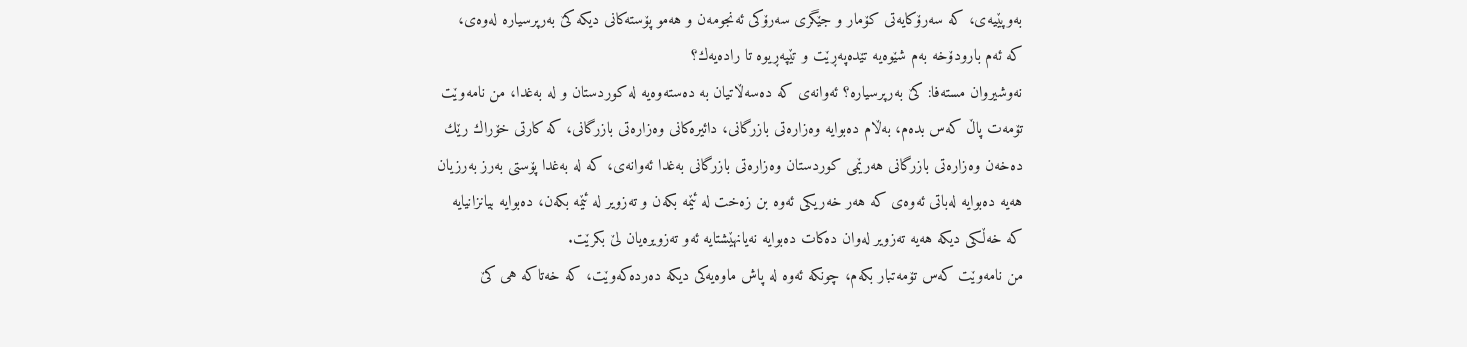به‌وپێیه‌ی‌، كه‌ سه‌رۆكایه‌تی كۆمار و جێگری سه‌رۆكی ئه‌نجومه‌ن ‌و هه‌مو پۆسته‌كانی دیكه‌ كێ‌ به‌رپرسیاره‌ له‌وه‌ی، كه‌ ئه‌م بارودۆخه‌ به‌م شێوه‌یه‌ تێده‌په‌ڕێت ‌و تێپه‌ڕیوه‌ تا راده‌یه‌ك؟
نه‌وشیروان مسته‌فا: كێ‌ به‌رپرسیاره‌؟ ئه‌وانه‌ی كه‌ ده‌سه‌ڵاتیان به‌ ده‌سته‌وه‌یه‌ له‌ كوردستان ‌و له‌ به‌غدا، من نامه‌وێت تۆمه‌ت پاڵ‌ كه‌س بده‌م، به‌ڵام ده‌بوایه‌ وه‌زاره‌تی بازرگانی، دائیره‌كانی وه‌زاره‌تی بازرگانی، كه‌ كارتی خۆراك رێك ده‌خه‌ن وه‌زاره‌تی بازرگانی هه‌رێمی كوردستان وه‌زاره‌تی بازرگانی به‌غدا ئه‌وانه‌ی، كه‌ له‌ به‌غدا پۆستی به‌رز به‌رزیان هه‌یه‌ ده‌بوایه‌ له‌باتی ئه‌وه‌ی كه‌ هه‌ر خه‌ریكی ئه‌وه‌ بن زه‌خت له‌ ئێمه‌ بكه‌ن ‌و ته‌زویر له‌ ئێمه‌ بكه‌ن، ده‌بوایه‌ بیانزانیایه‌ كه‌ خه‌ڵكی‌ دیكه‌ هه‌یه‌ ته‌زویر له‌وان ده‌كات ده‌بوایه‌ نه‌یانهێشتایه‌ ئه‌و ته‌زویره‌یان لێ بكرێت.
من نامه‌وێت كه‌س تۆمه‌تبار بكه‌م، چونكه‌ ئه‌وه‌ له‌ پاش ماوه‌یه‌كی دیكه‌ ده‌رده‌كه‌وێت، كه‌ خه‌تاكه‌ هی كێ‌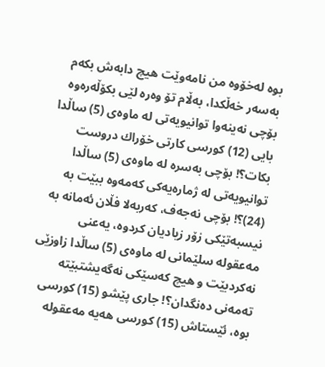بوه‌ له‌خۆوه‌ من نامه‌وێت هیچ دابه‌ش بكه‌م به‌سه‌ر خه‌ڵكدا، به‌ڵام تۆ وه‌ره‌ لێی بكۆڵه‌ره‌وه‌ بۆچی نه‌ینه‌وا توانیویه‌تی له‌ ماوه‌ی (5) ساڵدا بایی (12) كورسی كارتی خۆراك دروست بكات؟! بۆچی به‌سره‌ له‌ ماوه‌ی (5) ساڵدا توانیویه‌تی له‌ ژماره‌یه‌كی كه‌مه‌وه‌ ببێت به‌ (24)؟! بۆچی نه‌جه‌ف، كه‌ربه‌لا فڵان ئه‌مانه‌ به‌ نیسبه‌تێكی زۆر زیادیان كردوه‌، یه‌عنی مه‌عقوله‌ سلێمانی له‌ ماوه‌ی (5) ساڵدا زاوزێی نه‌كردبێت ‌و هیچ كه‌سێكی نه‌گه‌یشتبێته‌ ته‌مه‌نی ده‌نگدان؟! جاری پێشو (15) كورسی بوه‌، ئێستاش (15) كورسی هه‌یه‌ مه‌عقوله‌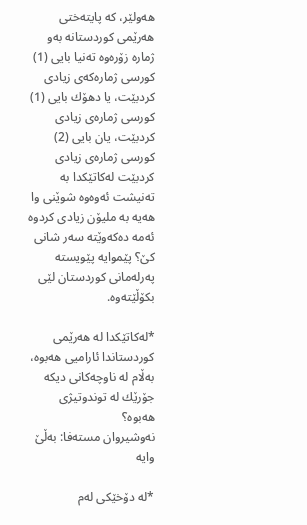هه‌ولێر، كه‌ پایته‌ختی هه‌رێمی كوردستانه‌ به‌و ژماره‌ زۆره‌وه‌ ته‌نیا بایی (1) كورسی ژماره‌كه‌ی زیادی كردبێت، یا دهۆك بایی (1) كورسی ژماره‌ی زیادی كردبێت، یان بایی (2) كورسی ژماره‌ی زیادی كردبێت له‌كاتێكدا به‌ ته‌نیشت ئه‌وه‌وه‌ شوێنی وا هه‌یه‌ به‌ ملیۆن زیادی كردوه‌ ئه‌مه‌ ده‌كه‌وێته‌ سه‌ر شانی كێ‌؟ پێموایه‌ پێویسته‌ په‌رله‌مانی كوردستان لێی بكۆڵێته‌وه‌.

*له‌كاتێكدا له‌ هه‌رێمی كوردستاندا ئارامیی هه‌بوه‌، به‌ڵام له‌ ناوچه‌كانی دیكه‌ جۆرێك له‌ توندوتیژی هه‌بوه‌؟
نه‌وشیروان مسته‌فا: به‌ڵێ‌ وایه‌

*له‌ دۆخێكی له‌م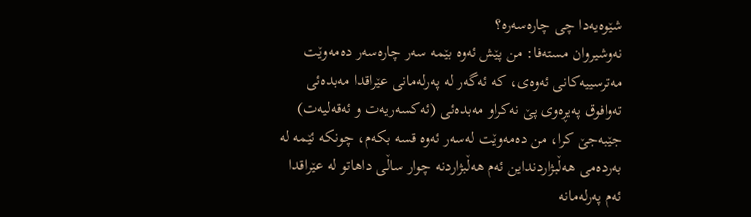شێوه‌یه‌دا چی چاره‌سه‌ره‌؟
نه‌وشیروان مسته‌فا: من پێش ئه‌وه‌ بێمه‌ سه‌ر چاره‌سه‌ر ده‌مه‌وێت مه‌ترسییه‌كانی ئه‌وه‌ی، كه‌ ئه‌گه‌ر له‌ په‌رله‌مانی عێراقدا مه‌بده‌ئی ته‌وافوق په‌یڕه‌وی پێ‌ نه‌كراو مه‌بده‌ئی (ئه‌كسه‌ریه‌ت ‌و ئه‌قه‌لیه‌ت) جێبه‌جێ‌ كرا، من ده‌مه‌وێت له‌سه‌ر ئه‌وه‌ قسه‌ بكه‌م، چونكه‌ ئێمه‌ له‌ به‌رده‌می هه‌ڵبژاردنداین ئه‌م هه‌ڵبژاردنه‌ چوار ساڵی داهاتو له‌ عێراقدا ئه‌م په‌رله‌مانه‌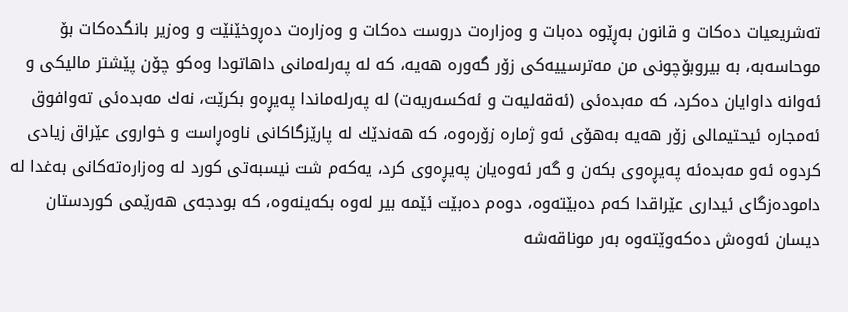ته‌شریعیات ده‌كات ‌و قانون به‌ڕێوه‌ ده‌بات ‌و وه‌زاره‌ت دروست ده‌كات ‌و وه‌زاره‌ت ده‌ڕوخێنێت ‌و وه‌زیر بانگده‌كات بۆ موحاسه‌به‌، به‌ بیر‌وبۆچونی من مه‌ترسییه‌كی زۆر گه‌وره‌ هه‌یه‌، كه‌ له‌ په‌رله‌مانی داهاتودا وه‌كو چۆن پێشتر مالیكی ‌و ئه‌وانه‌ داوایان ده‌كرد، كه‌ مه‌بده‌ئی (ئه‌قه‌لیه‌ت ‌و ئه‌كسه‌ریه‌ت) له‌ په‌رله‌ماندا په‌یڕه‌و بكرێت، نه‌ك مه‌بده‌ئی ته‌وافوق ئه‌مجاره‌ ئیحتیمالی زۆر هه‌یه‌ به‌هۆی ئه‌و ژماره‌ زۆره‌وه‌، كه‌ هه‌ندێك له‌ پارێزگاكانی ناوه‌ڕاست ‌و خواروی عێراق زیادی كردوه‌ ئه‌و مه‌بده‌ئه‌ په‌یڕه‌وی بكه‌ن ‌و گه‌ر ئه‌وه‌یان په‌یڕه‌وی كرد، یه‌كه‌م شت نیسبه‌تی كورد له‌ وه‌زاره‌ته‌كانی به‌غدا له‌ داموده‌زگای‌ ئیداری‌ عێراقدا كه‌م ده‌بێته‌وه‌، دوه‌م ده‌بێت ئێمه‌ بیر له‌وه‌ بكه‌ینه‌وه‌، كه‌ بودجه‌ی هه‌رێمی كوردستان دیسان ئه‌وه‌ش ده‌كه‌وێته‌وه‌ به‌ر موناقه‌شه‌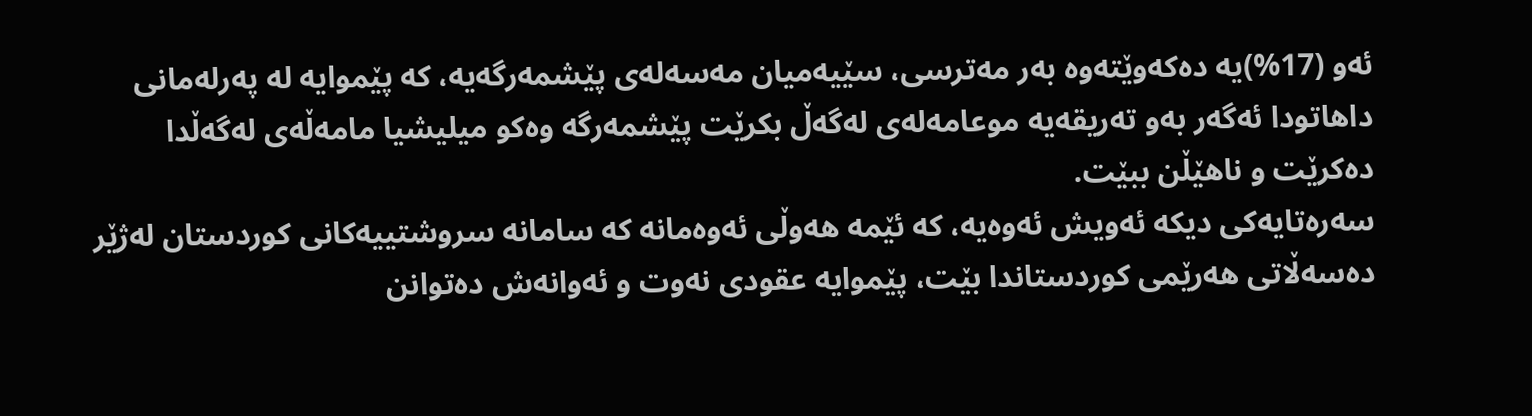ئه‌و (17%)یه‌ ده‌كه‌وێته‌وه‌ به‌ر مه‌ترسی، سێیه‌میان مه‌سه‌له‌ی پێشمه‌رگه‌یه‌، كه‌ پێموایه‌ له‌ په‌رله‌مانی داهاتودا ئه‌گه‌ر به‌و ته‌ریقه‌یه‌ موعامه‌له‌ی له‌گه‌ڵ‌ بكرێت پێشمه‌رگه‌ وه‌كو میلیشیا مامه‌ڵه‌ی له‌گه‌ڵدا ده‌كرێت ‌و ناهێڵن ببێت.
سه‌ره‌تایه‌كی‌ دیكه‌ ئه‌ویش ئه‌وه‌یه‌، كه‌ ئێمه‌ هه‌وڵی ئه‌وه‌مانه‌ كه‌ سامانه‌ سروشتییه‌كانی كوردستان له‌ژێر ده‌سه‌ڵاتی هه‌رێمی كوردستاندا بێت، پێموایه‌ عقودی نه‌وت ‌و ئه‌وانه‌ش ده‌توانن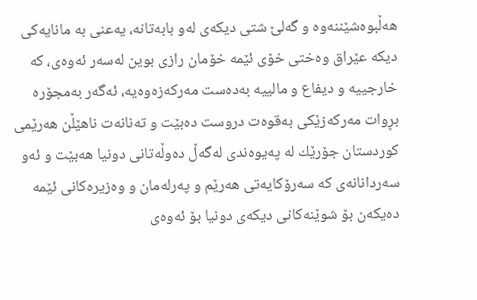هه‌ڵبوه‌شێننه‌وه‌ و گه‌لێ شتی‌ دیكه‌ی‌ له‌و بابه‌تانه‌، یه‌عنی به‌ مانایه‌كی دیكه‌ عێراق وه‌ختی خۆی ئێمه‌ خۆمان رازی بوین له‌سه‌ر ئه‌وه‌ی، كه‌ خارجییه‌ و دیفاع ‌و مالییه‌ به‌ده‌ست مه‌ركه‌زه‌وه‌یه‌، ئه‌گه‌ر به‌مجۆره‌ بڕوات مه‌ركه‌زێكی به‌قوه‌ت دروست ده‌بێت ‌و ته‌نانه‌ت ناهێڵن هه‌رێمی كوردستان جۆرێك له‌ په‌یوه‌ندی له‌گه‌ڵ‌ ده‌وڵه‌تانی دونیا هه‌بێت ‌و ئه‌و سه‌ردانانه‌ی كه‌ سه‌رۆكایه‌تی هه‌رێم ‌و په‌رله‌مان ‌و وه‌زیره‌كانی ئێمه‌ ده‌یكه‌ن بۆ شوێنه‌كانی‌ دیكه‌ی‌ دونیا بۆ ئه‌وه‌ی‌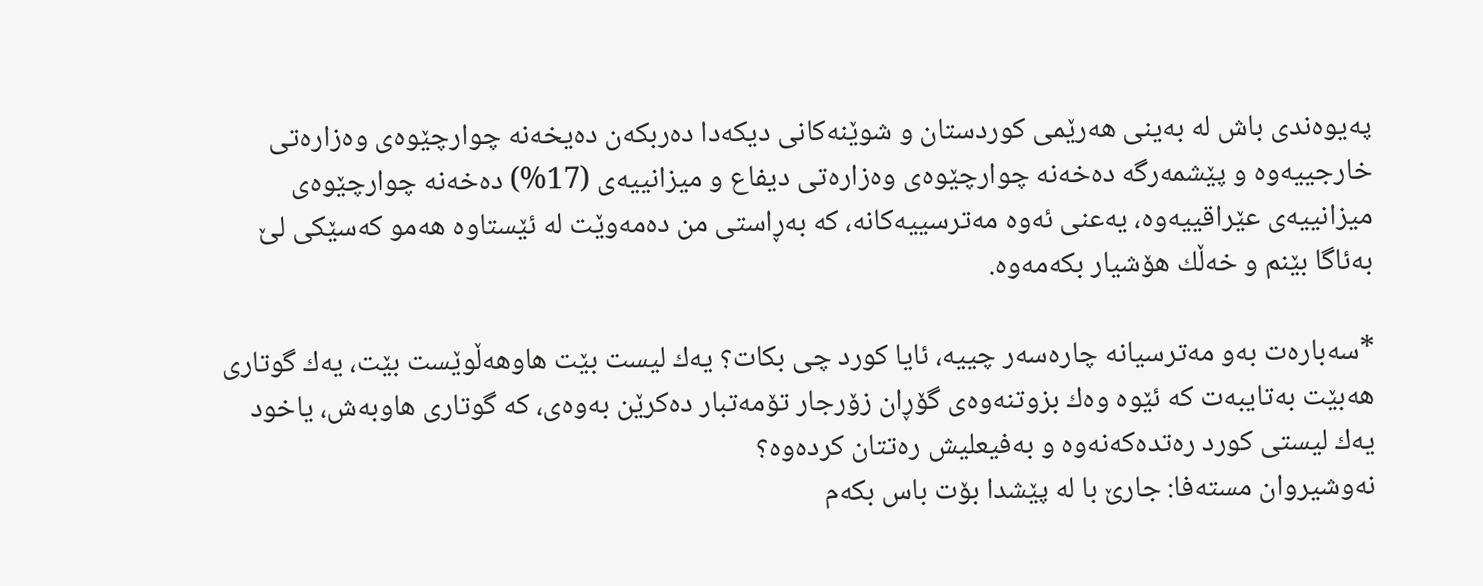په‌یوه‌ندی‌ باش له‌ به‌ینی‌ هه‌رێمی‌ كوردستان ‌و شوێنه‌كانی‌ دیكه‌دا ده‌ربكه‌ن ده‌یخه‌نه‌ چوارچێوه‌ی وه‌زاره‌تی خارجییه‌وه‌ و پێشمه‌رگه‌ ده‌خه‌نه‌ چوارچێوه‌ی وه‌زاره‌تی دیفاع ‌و میزانییه‌ی (17%) ده‌خه‌نه‌ چوارچێوه‌ی میزانییه‌ی عێراقییه‌وه‌، یه‌عنی ئه‌وه‌ مه‌ترسییه‌كانه‌، كه‌ به‌ڕاستی من ده‌مه‌وێت له‌ ئێستاوه‌ هه‌مو كه‌سێكی لێ به‌ئاگا بێنم ‌و خه‌ڵك هۆشیار بكه‌مه‌وه‌.

*سه‌باره‌ت به‌و مه‌ترسیانه‌ چاره‌سه‌ر چییه‌، ئایا كورد چی‌ بكات؟ یه‌ك لیست بێت هاوهه‌ڵوێست بێت، یه‌ك گوتاری هه‌بێت به‌تایبه‌ت كه‌ ئێوه‌ وه‌ك بزوتنه‌وه‌ی گۆڕان زۆرجار تۆمه‌تبار ده‌كرێن به‌وه‌ی‌، كه‌ گوتاری هاوبه‌ش، یاخود یه‌ك لیستی كورد ره‌تده‌كه‌نه‌وه‌ و به‌فیعلیش ره‌تتان كرده‌وه‌؟
نه‌وشیروان مسته‌فا: جارێ‌ با له‌ پێشدا بۆت باس بكه‌م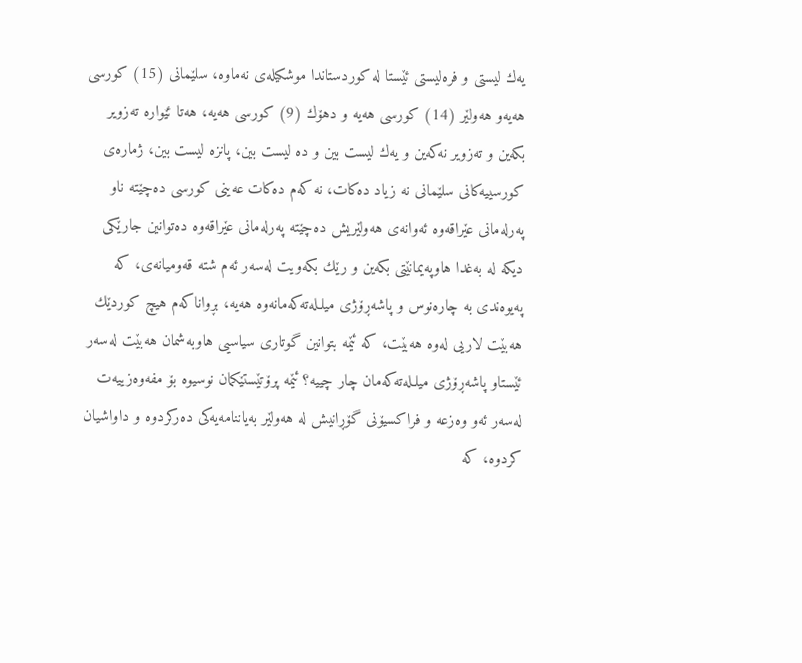یه‌ك لیستی ‌و فره‌لیستی‌ ئێستا له‌ كوردستاندا موشكیله‌ی‌ نه‌ماوه‌، سلێمانی (15) كورسی هه‌یه‌‌و هه‌ولێر (14) كورسی هه‌یه‌ ‌و دهۆك (9) كورسی هه‌یه‌، هه‌تا ئێواره‌ ته‌زویر بكه‌ین ‌و ته‌زویر نه‌كه‌ین ‌و یه‌ك لیست بین ‌و ده‌ لیست بین، پانزه‌ لیست بین، ژماره‌ی كورسییه‌كانی سلێمانی نه‌ زیاد ده‌كات، نه‌ كه‌م ده‌كات عه‌ینی كورسی ده‌چێته‌ ناو په‌رله‌مانی عێراقه‌وه‌ ئه‌وانه‌ی‌ هه‌ولێریش ده‌چێته‌ په‌رله‌مانی عێراقه‌وه‌ ده‌توانین جارێكی دیكه‌ له‌ به‌غدا هاوپه‌یمانێتی بكه‌ین ‌و رێك بكه‌ویت له‌سه‌ر ئه‌م شته‌ قه‌ومیانه‌ی، كه‌ په‌یوه‌ندی به‌ چاره‌نوس ‌و پاشه‌ڕۆژی میلـله‌ته‌كه‌مانه‌وه‌ هه‌یه‌، بڕواناكه‌م هیچ كوردێك هه‌بێت لاریی له‌وه‌ هه‌بێت، كه‌ ئێمه‌ بتوانین گوتاری‌ سیاسیی هاوبه‌شمان هه‌بێت له‌سه‌ر ئێستاو پاشه‌ڕۆژی میلـله‌ته‌كه‌مان چار چییه‌؟ ئێمه‌ پرۆتێستێكمان نوسیوه‌ بۆ مفه‌وه‌زییه‌ت له‌سه‌ر ئه‌و وه‌زعه‌ ‌و فراكسیۆنی گۆڕانیش له‌ هه‌ولێر به‌یاننامه‌یه‌كی ده‌ركردوه‌ و داواشیان كردوه‌، كه‌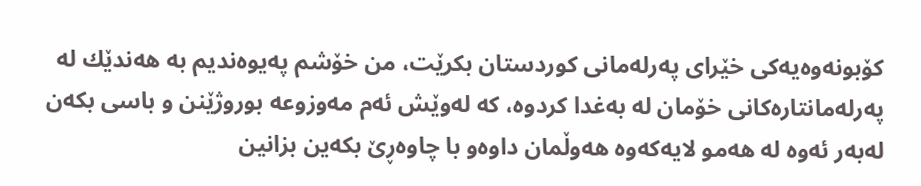كۆبونه‌وه‌یه‌كی خێرای په‌رله‌مانی كوردستان بكرێت، من خۆشم په‌یوه‌ندیم به‌ هه‌ندێك له‌ په‌رله‌مانتاره‌كانی خۆمان له‌ به‌غدا كردوه‌، كه‌ له‌وێش ئه‌م مه‌وزوعه‌ بوروژێنن ‌و باسی بكه‌ن له‌به‌ر ئه‌وه‌ له‌ هه‌مو لایه‌كه‌وه‌ هه‌وڵمان داوه‌‌و با چاوه‌ڕێ بكه‌ین بزانین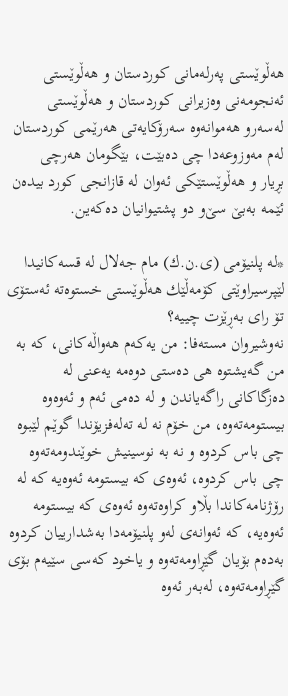هه‌ڵوێستی په‌رله‌مانی كوردستان ‌و هه‌ڵوێستی ئه‌نجومه‌نی وه‌زیرانی‌ كوردستان ‌و هه‌ڵوێستی له‌سه‌رو هه‌موانه‌وه‌ سه‌رۆكایه‌تی هه‌رێمی كوردستان له‌م مه‌وزوعه‌دا چی ده‌بێت، بێگومان هه‌رچی بڕیار ‌و هه‌ڵوێستێكی‌ ئه‌وان له‌ قازانجی كورد بیده‌ن ئێمه‌ به‌بێ‌ سێ‌‌و دو پشتیوانیان ده‌كه‌ین.

*له‌ پلنیۆمی (ی.ن.ك) مام جه‌لال له‌ قسه‌كانیدا لێپرسیراوێتی كۆمه‌ڵێك هه‌ڵوێستی خستوه‌ته‌ ئه‌ستۆی تۆ رای به‌ڕێزت چییه‌؟
نه‌وشیروان مسته‌فا: من یه‌كه‌م هه‌واڵه‌كانی، كه‌ به‌ من گه‌یشتوه‌ هی ده‌ستی دوه‌مه‌ یه‌عنی له‌ ده‌زگاكانی راگه‌یاندن ‌و له‌ ده‌می ئه‌م ‌و ئه‌وه‌وه‌ بیستومه‌ته‌وه‌، من خۆم نه‌ له‌ ته‌له‌فزیۆندا گوێم لێبوه‌ چی باس كردوه‌ و نه‌ به‌ نوسینیش خوێندومه‌ته‌وه‌ چی باس كردوه‌، ئه‌وه‌ی كه‌ بیستومه‌ ئه‌وه‌یه‌ كه‌ له‌ رۆژنامه‌كاندا بڵاو كراوه‌ته‌وه‌ ئه‌وه‌ی كه‌ بیستومه‌ ئه‌وه‌یه‌، كه‌ ئه‌وانه‌ی له‌و پلنیۆمه‌دا به‌شدارییان كردوه‌ به‌ده‌م بۆیان گێڕاومه‌ته‌وه‌ و یاخود كه‌سی سێیه‌م بۆی گێڕاومه‌ته‌وه‌، له‌به‌ر ئه‌وه‌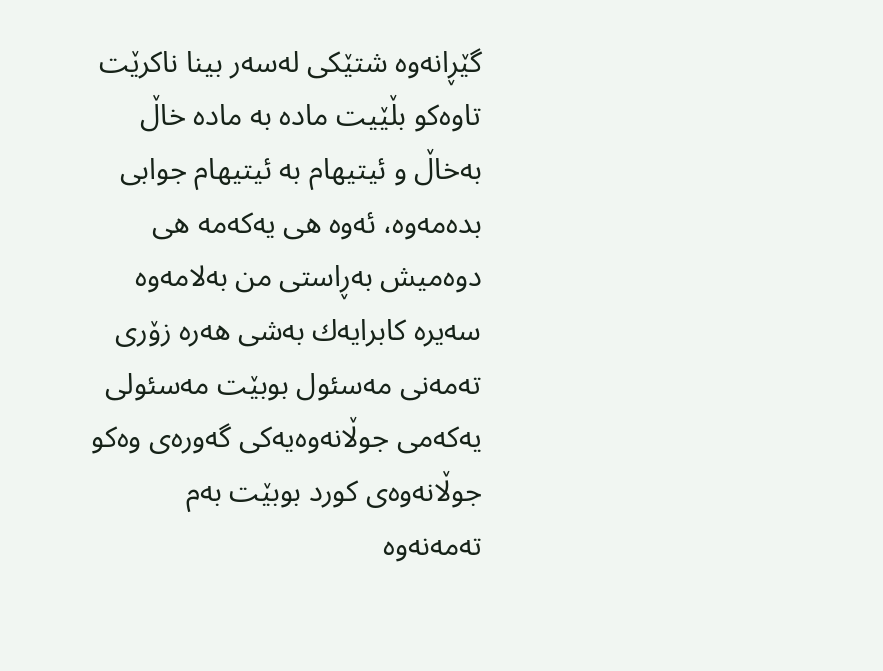گێڕانه‌وه‌ شتێكی له‌سه‌ر بینا ناكرێت تاوه‌كو بڵێیت ماده‌ به‌ ماده‌ خاڵ‌ به‌خاڵ‌ ‌و ئیتیهام به‌ ئیتیهام جوابی‌ بده‌مه‌وه‌، ئه‌وه‌ هی یه‌كه‌مه‌ هی دوه‌میش به‌ڕاستی من به‌لامه‌وه‌ سه‌یره‌ كابرایه‌ك به‌شی هه‌ره‌ زۆری ته‌مه‌نی مه‌سئول بوبێت مه‌سئولی یه‌كه‌می جوڵانه‌وه‌یه‌كی گه‌وره‌ی‌ وه‌كو جوڵانه‌وه‌ی كورد بوبێت به‌م ته‌مه‌نه‌وه‌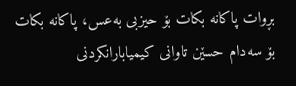بڕوات پاكانه‌ بكات بۆ حیزبی به‌عس، پاكانه‌ بكات بۆ سه‌دام حسێن تاوانی كیمیابارانكردنی‌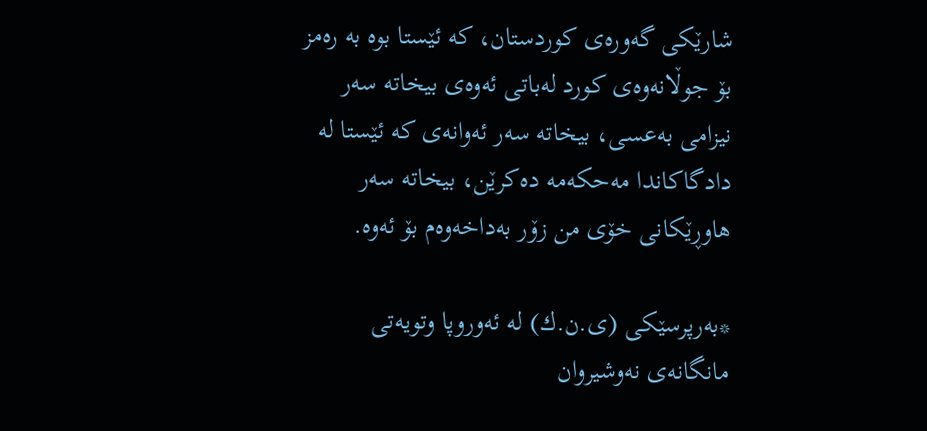شارێكی گه‌وره‌ی كوردستان، كه‌ ئێستا بوه‌ به‌ ره‌مز بۆ جوڵانه‌وه‌ی كورد له‌باتی ئه‌وه‌ی‌ بیخاته‌ سه‌ر نیزامی به‌عسی‌، بیخاته‌ سه‌ر ئه‌وانه‌ی كه‌ ئێستا له‌ دادگاكاندا مه‌حكه‌مه‌ ده‌كرێن، بیخاته‌ سه‌ر هاوڕێكانی خۆی من زۆر به‌داخه‌وه‌م بۆ ئه‌وه‌.

*به‌رپرسێكی (ی.ن.ك) له‌ ئه‌وروپا وتویه‌تی مانگانه‌ی نه‌وشیروان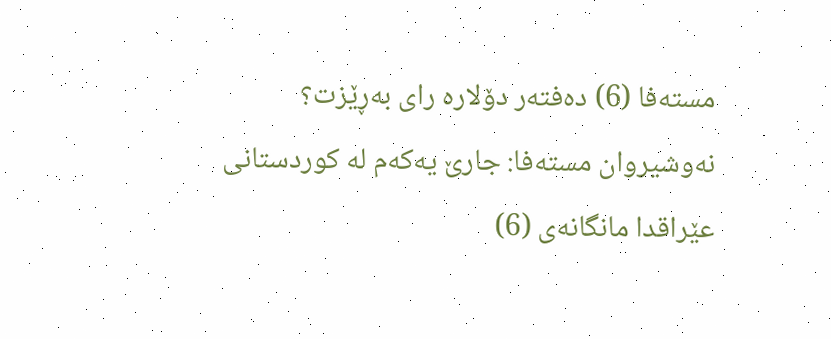مسته‌فا (6) ده‌فته‌ر دۆلاره‌ رای به‌ڕێزت؟
نه‌وشیروان مسته‌فا: جارێ‌ یه‌كه‌م له‌ كوردستانی عێراقدا مانگانه‌ی (6)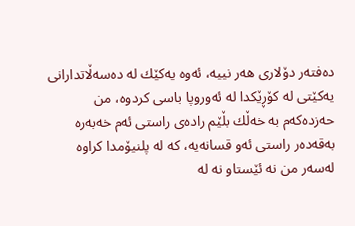ده‌فته‌ر دۆلاری هه‌ر نییه‌، ئه‌وه‌ یه‌كێك له‌ ده‌سه‌ڵاتدارانی یه‌كێتی له‌ كۆڕێكدا له‌ ئه‌وروپا باسی كردوه‌، من حه‌زده‌كه‌م به‌ خه‌ڵك بڵێم راده‌ی‌ راستی ئه‌م خه‌به‌ره‌ به‌قه‌ده‌ر راستی ئه‌و قسانه‌یه‌، كه‌ له‌ پلنیۆمدا كراوه‌ له‌سه‌ر من نه‌ ئێستا‌و نه‌ له‌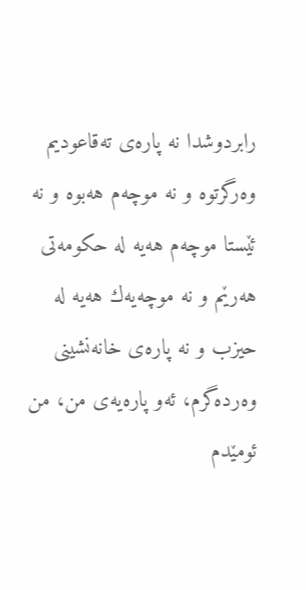رابردوشدا نه‌ پاره‌ی ته‌قاعودیم وه‌رگرتوه‌ و نه‌ موچه‌م هه‌بوه‌ ‌و نه‌ ئێستا موچه‌م هه‌یه‌ له‌ حكومه‌تی هه‌رێم ‌و نه‌ موچه‌یه‌ك هه‌یه‌ له‌ حیزب ‌و نه‌ پاره‌ی خانه‌نشینی وه‌رده‌گرم، ئه‌و پاره‌یه‌ی من، من ئومێدم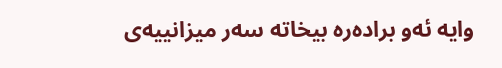وایه‌ ئه‌و براده‌ره‌ بیخاته‌ سه‌ر میزانییه‌ی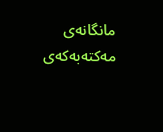مانگانه‌ی مه‌كته‌به‌كه‌ی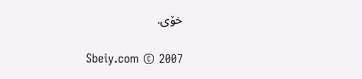خۆی.

Sbeiy.com © 2007